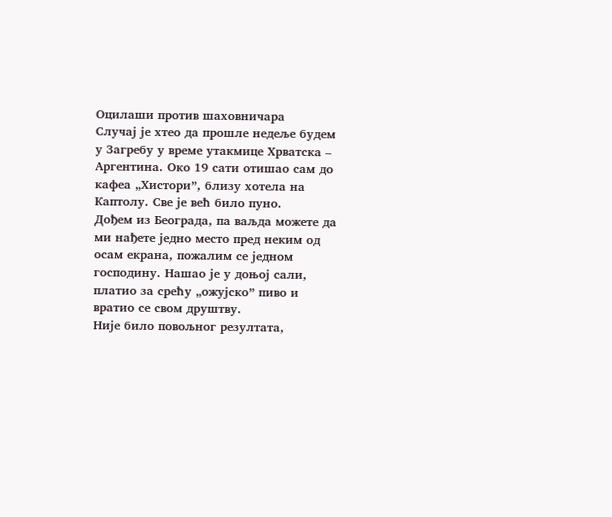Оцилаши против шаховничара
Случај је хтео да прошле недеље будем у Загребу у време утакмице Хрватска – Аргентина. Око 19 сати отишао сам до кафеа „Хистори”, близу хотела на Каптолу. Све је већ било пуно.
Дођем из Београда, па ваљда можете да ми нађете једно место пред неким од осам екрана, пожалим се једном господину. Нашао је у доњој сали, платио за срећу „ожујско” пиво и вратио се свом друштву.
Није било повољног резултата,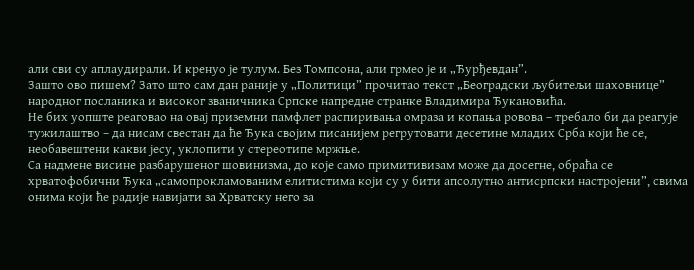али сви су аплаудирали. И кренуо је тулум. Без Томпсона, али грмео је и „Ђурђевдан”.
Зашто ово пишем? Зато што сам дан раније у „Политици” прочитао текст „Београдски љубитељи шаховнице” народног посланика и високог званичника Српске напредне странке Владимира Ђукановића.
Не бих уопште реаговао на овај приземни памфлет распиривања омраза и копања ровова – требало би да реагује тужилаштво – да нисам свестан да ће Ђука својим писанијем регрутовати десетине младих Срба који ће се, необавештени какви јесу, уклопити у стереотипе мржње.
Са надмене висине разбарушеног шовинизма, до које само примитивизам може да досегне, обраћа се хрватофобични Ђука „самопрокламованим елитистима који су у бити апсолутно антисрпски настројени”, свима онима који ће радије навијати за Хрватску него за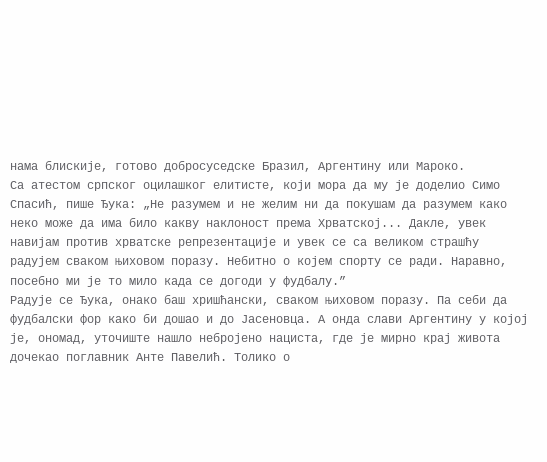нама блискије, готово добросуседске Бразил, Аргентину или Мароко.
Са атестом српског оцилашког елитисте, који мора да му је доделио Симо Спасић, пише Ђука: „Не разумем и не желим ни да покушам да разумем како неко може да има било какву наклоност према Хрватској... Дакле, увек навијам против хрватске репрезентације и увек се са великом страшћу радујем сваком њиховом поразу. Небитно о којем спорту се ради. Наравно, посебно ми је то мило када се догоди у фудбалу.”
Радује се Ђука, онако баш хришћански, сваком њиховом поразу. Па себи да фудбалски фор како би дошао и до Јасеновца. А онда слави Аргентину у којој је, ономад, уточиште нашло небројено нациста, где је мирно крај живота дочекао поглавник Анте Павелић. Толико о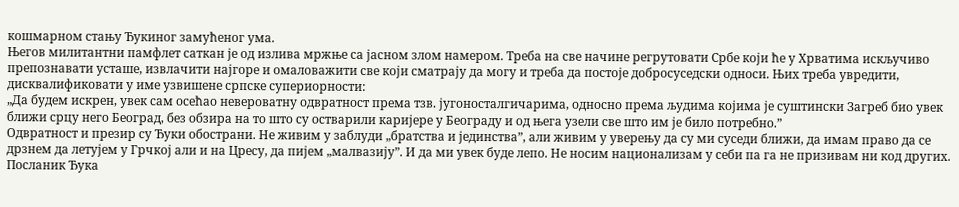кошмарном стању Ђукиног замућеног ума.
Његов милитантни памфлет саткан је од излива мржње са јасном злом намером. Треба на све начине регрутовати Србе који ће у Хрватима искључиво препознавати усташе, извлачити најгоре и омаловажити све који сматрају да могу и треба да постоје добросуседски односи. Њих треба увредити, дисквалификовати у име узвишене српске супериорности:
„Да будем искрен, увек сам осећао невероватну одвратност према тзв. југоносталгичарима, односно према људима којима је суштински Загреб био увек ближи срцу него Београд, без обзира на то што су остварили каријере у Београду и од њега узели све што им је било потребно.”
Одвратност и презир су Ђуки обострани. Не живим у заблуди „братства и јединства”, али живим у уверењу да су ми суседи ближи, да имам право да се дрзнем да летујем у Грчкој али и на Цресу, да пијем „малвазију”. И да ми увек буде лепо. Не носим национализам у себи па га не призивам ни код других.
Посланик Ђука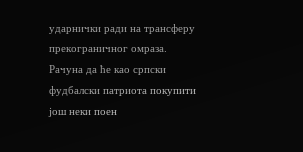ударнички ради на трансферу прекограничног омраза. Рачуна да ће као српски фудбалски патриота покупити још неки поен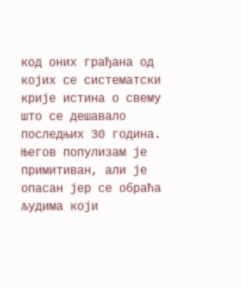код оних грађана од којих се систематски крије истина о свему што се дешавало последњих 30 година. Његов популизам је примитиван, али је опасан јер се обраћа људима који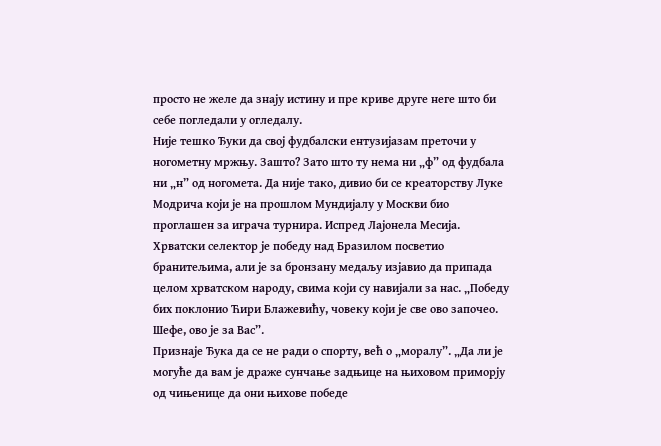просто не желе да знају истину и пре криве друге неге што би себе погледали у огледалу.
Није тешко Ђуки да свој фудбалски ентузијазам преточи у ногометну мржњу. Зашто? Зато што ту нема ни „ф” од фудбала ни „н” од ногомета. Да није тако, дивио би се креаторству Луке Модрича који је на прошлом Мундијалу у Москви био проглашен за играча турнира. Испред Лајонела Месија.
Хрватски селектор је победу над Бразилом посветио бранитељима, али је за бронзану медаљу изјавио да припада целом хрватском народу, свима који су навијали за нас. „Победу бих поклонио Ћири Блажевићу, човеку који је све ово започео. Шефе, ово је за Вас”.
Признаје Ђука да се не ради о спорту, већ о „моралу”. „Да ли је могуће да вам је драже сунчање задњице на њиховом приморју од чињенице да они њихове победе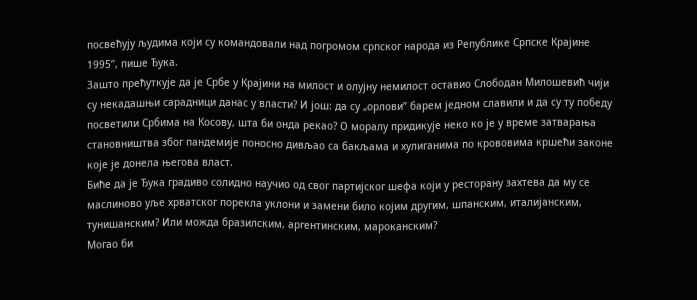посвећују људима који су командовали над погромом српског народа из Републике Српске Крајине 1995”, пише Ђука.
Зашто прећуткује да је Србе у Крајини на милост и олујну немилост оставио Слободан Милошевић чији су некадашњи сарадници данас у власти? И још: да су „орлови” барем једном славили и да су ту победу посветили Србима на Косову, шта би онда рекао? О моралу придикује неко ко је у време затварања становништва због пандемије поносно дивљао са бакљама и хулиганима по крововима кршећи законе које је донела његова власт.
Биће да је Ђука градиво солидно научио од свог партијског шефа који у ресторану захтева да му се маслиново уље хрватског порекла уклони и замени било којим другим, шпанским, италијанским, тунишанским? Или можда бразилским, аргентинским, мароканским?
Могао би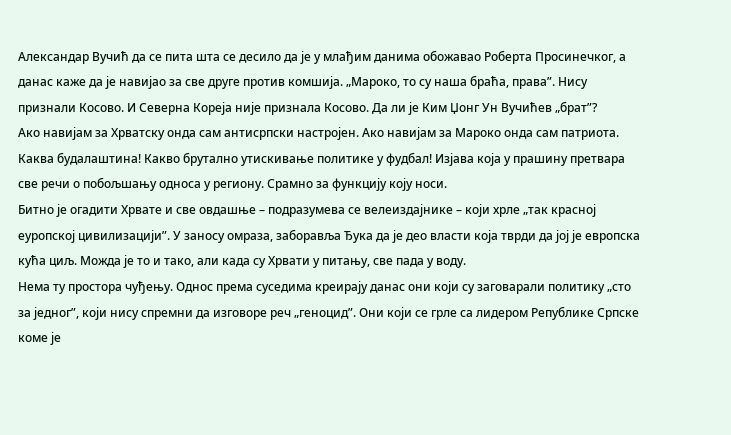Александар Вучић да се пита шта се десило да је у млађим данима обожавао Роберта Просинечког, а данас каже да је навијао за све друге против комшија. „Мароко, то су наша браћа, права”. Нису признали Косово. И Северна Кореја није признала Косово. Да ли је Ким Џонг Ун Вучићев „брат”?
Ако навијам за Хрватску онда сам антисрпски настројен. Ако навијам за Мароко онда сам патриота. Каква будалаштина! Какво брутално утискивање политике у фудбал! Изјава која у прашину претвара све речи о побољшању односа у региону. Срамно за функцију коју носи.
Битно је огадити Хрвате и све овдашње – подразумева се велеиздајнике – који хрле „так красној еуропској цивилизацији”. У заносу омраза, заборавља Ђука да је део власти која тврди да јој је европска кућа циљ. Можда је то и тако, али када су Хрвати у питању, све пада у воду.
Нема ту простора чуђењу. Однос према суседима креирају данас они који су заговарали политику „сто за једног”, који нису спремни да изговоре реч „геноцид”. Они који се грле са лидером Републике Српске коме је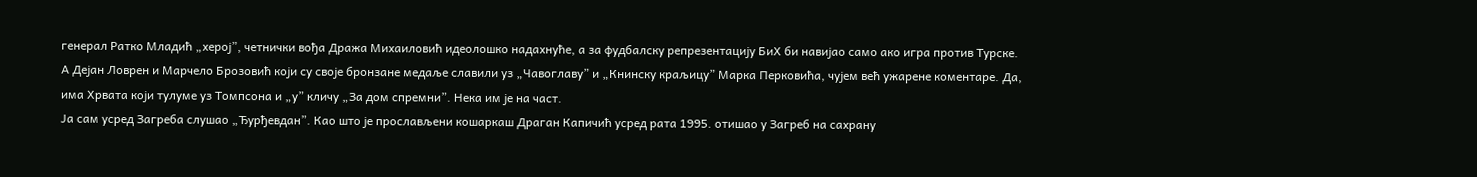генерал Ратко Младић „херој”, четнички вођа Дража Михаиловић идеолошко надахнуће, а за фудбалску репрезентацију БиХ би навијао само ако игра против Турске.
А Дејан Ловрен и Марчело Брозовић који су своје бронзане медаље славили уз „Чавоглаву” и „Книнску краљицу” Марка Перковића, чујем већ ужарене коментаре. Да, има Хрвата који тулуме уз Томпсона и „у” кличу „За дом спремни”. Нека им је на част.
Ја сам усред Загреба слушао „Ђурђевдан”. Као што је прослављени кошаркаш Драган Капичић усред рата 1995. отишао у Загреб на сахрану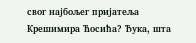свог најбољег пријатеља Крешимира Ћосића? Ђука, шта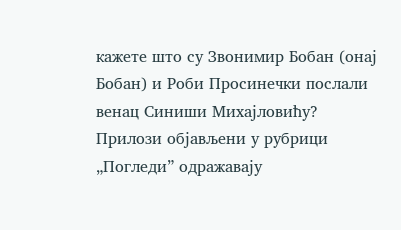кажете што су Звонимир Бобан (онај Бобан) и Роби Просинечки послали венац Синиши Михајловићу?
Прилози објављени у рубрици „Погледи” одражавају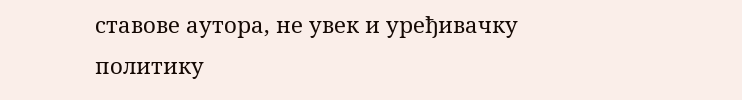ставове аутора, не увек и уређивачку политику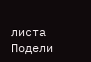листa
Подели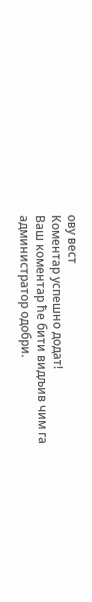ову вест
Комeнтар успeшно додат!
Ваш комeнтар ћe бити видљив чим га администратор одобри.